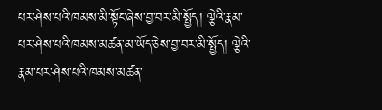པར་ཤེས་པའི་ཁམས་མི་སྟོང་ཞེས་བྱ་བར་མི་སྤྱོད། ལྕེའི་རྣམ་པར་ཤེས་པའི་ཁམས་མཚན་མ་ཡོད་ཅེས་བྱ་བར་མི་སྤྱོད། ལྕེའི་རྣམ་པར་ཤེས་པའི་ཁམས་མཚན་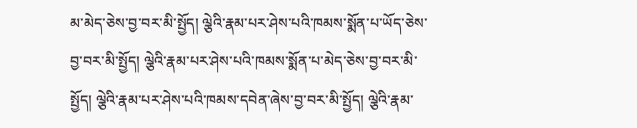མ་མེད་ཅེས་བྱ་བར་མི་སྤྱོད། ལྕེའི་རྣམ་པར་ཤེས་པའི་ཁམས་སྨོན་པ་ཡོད་ཅེས་བྱ་བར་མི་སྤྱོད། ལྕེའི་རྣམ་པར་ཤེས་པའི་ཁམས་སྨོན་པ་མེད་ཅེས་བྱ་བར་མི་སྤྱོད། ལྕེའི་རྣམ་པར་ཤེས་པའི་ཁམས་དབེན་ཞེས་བྱ་བར་མི་སྤྱོད། ལྕེའི་རྣམ་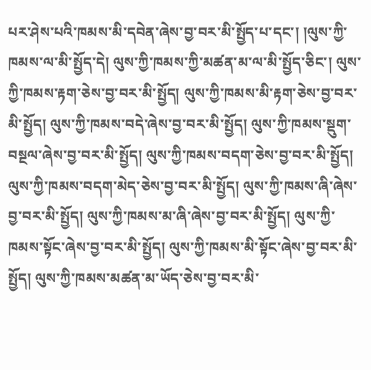པར་ཤེས་པའི་ཁམས་མི་དབེན་ཞེས་བྱ་བར་མི་སྤྱོད་པ་དང་། །ལུས་ཀྱི་ཁམས་ལ་མི་སྤྱོད་དེ། ལུས་ཀྱི་ཁམས་ཀྱི་མཚན་མ་ལ་མི་སྤྱོད་ཅིང་། ལུས་ཀྱི་ཁམས་རྟག་ཅེས་བྱ་བར་མི་སྤྱོད། ལུས་ཀྱི་ཁམས་མི་རྟག་ཅེས་བྱ་བར་མི་སྤྱོད། ལུས་ཀྱི་ཁམས་བདེ་ཞེས་བྱ་བར་མི་སྤྱོད། ལུས་ཀྱི་ཁམས་སྡུག་བསྔལ་ཞེས་བྱ་བར་མི་སྤྱོད། ལུས་ཀྱི་ཁམས་བདག་ཅེས་བྱ་བར་མི་སྤྱོད། ལུས་ཀྱི་ཁམས་བདག་མེད་ཅེས་བྱ་བར་མི་སྤྱོད། ལུས་ཀྱི་ཁམས་ཞི་ཞེས་བྱ་བར་མི་སྤྱོད། ལུས་ཀྱི་ཁམས་མ་ཞི་ཞེས་བྱ་བར་མི་སྤྱོད། ལུས་ཀྱི་ཁམས་སྟོང་ཞེས་བྱ་བར་མི་སྤྱོད། ལུས་ཀྱི་ཁམས་མི་སྟོང་ཞེས་བྱ་བར་མི་སྤྱོད། ལུས་ཀྱི་ཁམས་མཚན་མ་ཡོད་ཅེས་བྱ་བར་མི་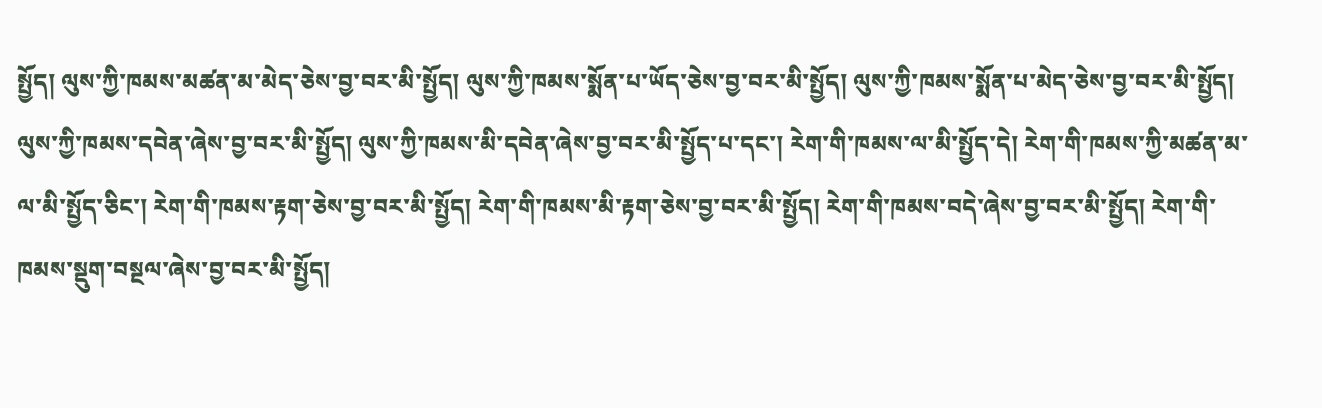སྤྱོད། ལུས་ཀྱི་ཁམས་མཚན་མ་མེད་ཅེས་བྱ་བར་མི་སྤྱོད། ལུས་ཀྱི་ཁམས་སྨོན་པ་ཡོད་ཅེས་བྱ་བར་མི་སྤྱོད། ལུས་ཀྱི་ཁམས་སྨོན་པ་མེད་ཅེས་བྱ་བར་མི་སྤྱོད། ལུས་ཀྱི་ཁམས་དབེན་ཞེས་བྱ་བར་མི་སྤྱོད། ལུས་ཀྱི་ཁམས་མི་དབེན་ཞེས་བྱ་བར་མི་སྤྱོད་པ་དང་། རེག་གི་ཁམས་ལ་མི་སྤྱོད་དེ། རེག་གི་ཁམས་ཀྱི་མཚན་མ་ལ་མི་སྤྱོད་ཅིང་། རེག་གི་ཁམས་རྟག་ཅེས་བྱ་བར་མི་སྤྱོད། རེག་གི་ཁམས་མི་རྟག་ཅེས་བྱ་བར་མི་སྤྱོད། རེག་གི་ཁམས་བདེ་ཞེས་བྱ་བར་མི་སྤྱོད། རེག་གི་ཁམས་སྡུག་བསྔལ་ཞེས་བྱ་བར་མི་སྤྱོད།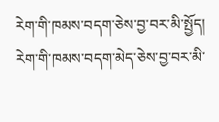རེག་གི་ཁམས་བདག་ཅེས་བྱ་བར་མི་སྤྱོད། རེག་གི་ཁམས་བདག་མེད་ཅེས་བྱ་བར་མི་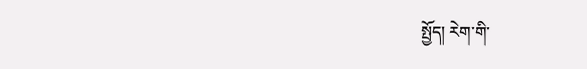སྤྱོད། རེག་གི་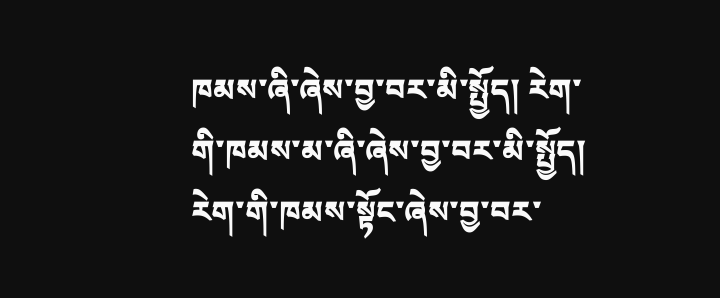ཁམས་ཞི་ཞེས་བྱ་བར་མི་སྤྱོད། རེག་གི་ཁམས་མ་ཞི་ཞེས་བྱ་བར་མི་སྤྱོད། རེག་གི་ཁམས་སྟོང་ཞེས་བྱ་བར་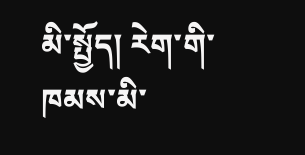མི་སྤྱོད། རེག་གི་ཁམས་མི་